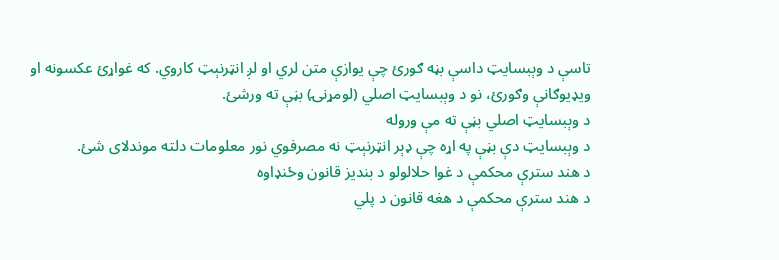تاسې د وېبسایټ داسې بڼه ګورئ چې یوازې متن لري او لږ انټرنېټ کاروي. که غواړئ عکسونه او ویډیوګانې وګورئ، نو د وېبسایټ اصلي (لومړنۍ) بڼې ته ورشئ.
د وېبسایټ اصلي بڼې ته مې وروله
د وېبسایټ دې بڼې په اړه چې ډېر انټرنېټ نه مصرفوي نور معلومات دلته موندلای شئ.
د هند سترې محکمې د غوا حلالولو د بندیز قانون وځنډاوه
د هند سترې محکمې د هغه قانون د پلي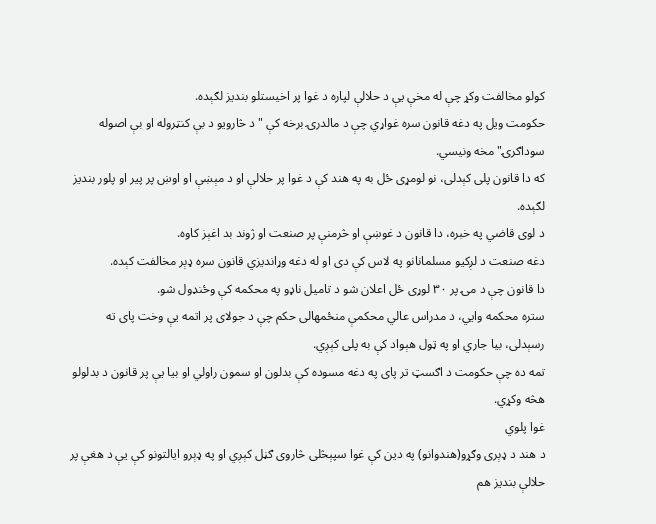کولو مخالفت وکړ چې له مخې یې د حلالې لپاره د غوا پر اخیستلو بندیز لګېده.
حکومت ویل په دغه قانون سره غواړي چې د مالدرۍ برخه کې "د څارویو د بې کنټروله او بې اصوله سوداګرۍ" مخه ونیسي.
که دا قانون پلی کېدلی، نو لومړی ځل به په هند کې د غوا پر حلالې او د مېښې او اوښ پر پير او پلور بندیز لګېده.
د لوی قاضي په خبره، دا قانون د غوښې او څرمنې پر صنعت او ژوند بد اغېز کاوه.
دغه صنعت د لږکیو مسلمانانو په لاس کې دی او له دغه وړاندیزي قانون سره ډېر مخالفت کېده.
دا قانون چې د مۍ پر ۳۰ لوړی ځل اعلان شو د تامیل ناډو په محکمه کې وځنډول شو.
ستره محکمه وايي، د مدراس عالي محکمې منځمهالی حکم چې د جولای پر اتمه یې وخت پای ته رسېدلی، بیا جاري او په ټول هېواد کې به پلی کېږي.
تمه ده چې حکومت د اګسټ تر پای په دغه مسوده کې بدلون او سمون راولي او بیا یې پر قانون د بدلولو هڅه وکړي.
غوا پلوي
د هند د ډېری وګړو(هندوانو) په دین کې غوا سپېڅلی څاروی ګڼل کېږي او په ډېرو ایالتونو کې یې د هغې پر حلالې بندیز هم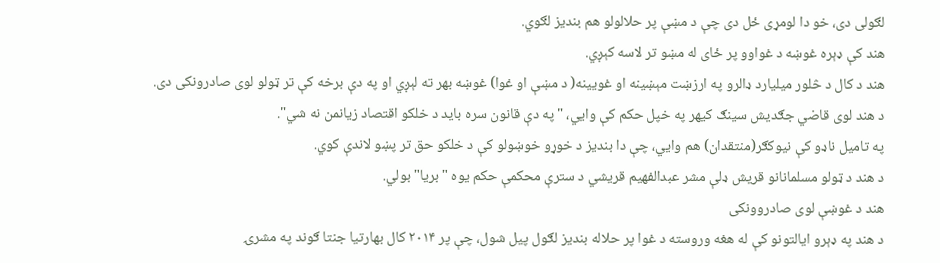لګولی دی، خو دا لومړی ځل دی چې د مښې پر حلالولو هم بندیز لګوي.
هند کې ډېره غوښه د غواوو پر ځای له مښو تر لاسه کېږي.
هند د کال د څلور میلیارد ډالرو په ارزښت مېښینه او غویینه( د مښې او غوا) غوښه بهر ته لېږي او په دې برخه کې تر ټولو لوی صادرونکی دی.
د هند لوی قاضي جګدیش سینګ کیهر په خپل حکم کې وايي، "په دې قانون سره باید د خلکو اقتصاد زیانمن نه شي".
په تامیل ناډو کې نیوکګر(منتقدان) هم وايي، چې دا بندیز د خوړو خوښولو کې د خلکو حق تر پښو لاندې کوي.
د هند د ټولو مسلمانانو قریش ډلې مشر عبدالفهیم قریشي د سترې محکمې حکم یوه "بریا" بولي.
هند د غوښې لوی صادروونکی
د هند په ډېرو ایالتونو کې له هغه وروسته د غوا پر حلاله بندیز لګول پیل شول، چې پر ۲۰۱۴ کال بهارتیا جنتا ګوند په مشرۍ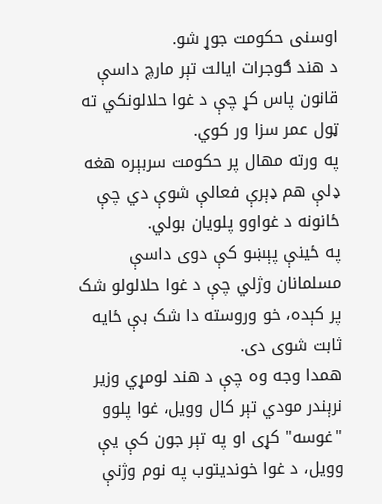اوسنی حکومت جوړ شو.
د هند ګوجرات ایالت تېر مارچ داسې قانون پاس کړ چې د غوا حلالونکي ته ټول عمر سزا ور کوي.
په ورته مهال پر حکومت سربېره هغه ډلې هم ډېرې فعالې شوې دي چې ځانونه د غواوو پلویان بولي.
په ځینې پېښو کې دوی داسې مسلمانان وژلي چې د غوا حلالولو شک پر کېده، خو وروسته دا شک بې ځایه ثابت شوی دی.
همدا وجه وه چې د هند لومړي وزیر نرېندر مودي تېر کال وویل، غوا پلوو "غوسه" کړی او په تېر جون کې یې وویل، د غوا خوندیتوب په نوم وژنې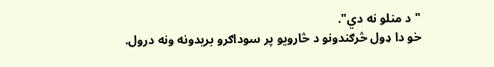"د منلو نه دي".
خو دا ډول څرګندونو د څارویو پر سوداګرو بریدونه ونه درول.